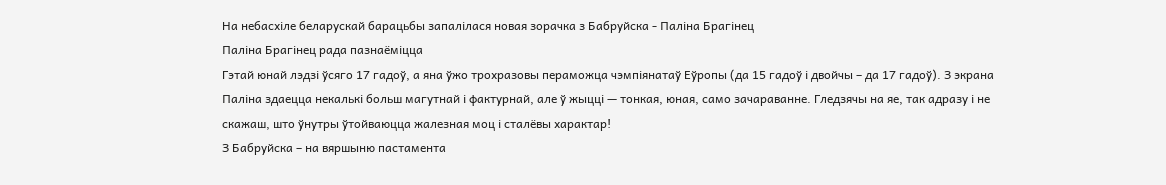На небасхіле беларускай барацьбы запалілася новая зорачка з Бабруйска - Паліна Брагінец
Паліна Брагінец рада пазнаёміцца
Гэтай юнай лэдзі ўсяго 17 гадоў, а яна ўжо трохразовы пераможца чэмпіянатаў Еўропы (да 15 гадоў і двойчы – да 17 гадоў). З экрана Паліна здаецца некалькі больш магутнай і фактурнай, але ў жыцці — тонкая, юная, само зачараванне. Гледзячы на яе, так адразу і не скажаш, што ўнутры ўтойваюцца жалезная моц і сталёвы характар!
З Бабруйска – на вяршыню пастамента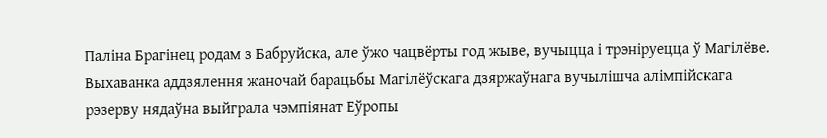Паліна Брагінец родам з Бабруйска, але ўжо чацвёрты год жыве, вучыцца і трэніруецца ў Магілёве. Выхаванка аддзялення жаночай барацьбы Магілёўскага дзяржаўнага вучылішча алімпійскага рэзерву нядаўна выйграла чэмпіянат Еўропы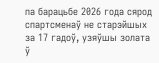па барацьбе 2026 года сярод спартсменаў не старэйшых за 17 гадоў, узяўшы золата ў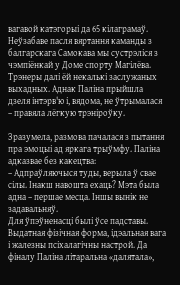вагавой катэгорыі да 65 кілаграмаў.
Неўзабаве пасля вяртання каманды з балгарскага Самокава мы сустрэліся з чэмпіёнкай у Доме спорту Магілёва. Трэнеры далі ёй некалькі заслужаных выхадных. Аднак Паліна прыйшла дзеля інтэрв'ю і, вядома, не ўтрымалася – правяла лёгкую трэніроўку.

Зразумела, размова пачалася з пытання пра эмоцыі ад яркага трыўмфу. Паліна адказвае без какецтва:
– Адпраўляючыся туды, верыла ў свае сілы. Інакш навошта ехаць? Мэта была адна – першае месца. Іншы вынік не задавальняў.
Для ўпэўненасці былі ўсе падставы. Выдатная фізічная форма, ідэальная вага і жалезны псіхалагічны настрой. Да фіналу Паліна літаральна «далятала»,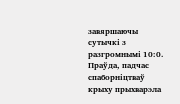завяршаючы сутычкі з разгромнымі 10:0. Праўда, падчас спаборніцтваў крыху прыхварэла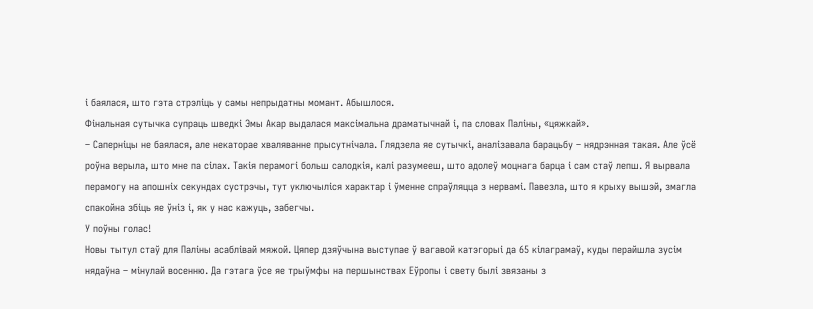і баялася, што гэта стрэліць у самы непрыдатны момант. Абышлося.
Фінальная сутычка супраць шведкі Эмы Акар выдалася максімальна драматычнай і, па словах Паліны, «цяжкай».
– Саперніцы не баялася, але некаторае хваляванне прысутнічала. Глядзела яе сутычкі, аналізавала барацьбу – нядрэнная такая. Але ўсё роўна верыла, што мне па сілах. Такія перамогі больш салодкія, калі разумееш, што адолеў моцнага барца і сам стаў лепш. Я вырвала перамогу на апошніх секундах сустрэчы, тут уключыліся характар і ўменне спраўляцца з нервамі. Павезла, што я крыху вышэй, змагла спакойна збіць яе ўніз і, як у нас кажуць, забегчы.
У поўны голас!
Новы тытул стаў для Паліны асаблівай мяжой. Цяпер дзяўчына выступае ў вагавой катэгорыі да 65 кілаграмаў, куды перайшла зусім нядаўна – мінулай восенню. Да гэтага ўсе яе трыўмфы на першынствах Еўропы і свету былі звязаны з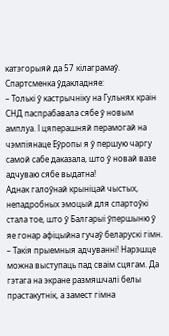катэгорыяй да 57 кілаграмаў. Спартсменка ўдакладняе:
– Толькі ў кастрычніку на Гульнях краін СНД паспрабавала сябе ў новым амплуа. І цяперашняй перамогай на чэмпіянаце Еўропы я ў першую чаргу самой сабе даказала, што ў новай вазе адчуваю сябе выдатна!
Аднак галоўнай крыніцай чыстых, непадробных эмоцый для спартоўкі стала тое, што ў Балгарыі ўпершыню ў яе гонар афіцыйна гучаў беларускі гімн.
– Такія прыемныя адчуванні! Нарэшце можна выступаць пад сваім сцягам. Да гэтага на экране размяшчалі белы прастакутнік, а замест гімна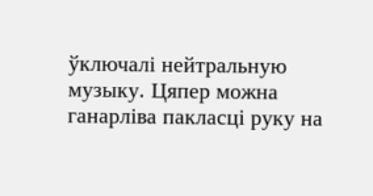ўключалі нейтральную музыку. Цяпер можна ганарліва пакласці руку на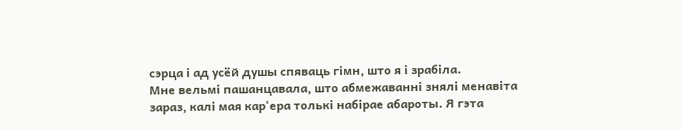сэрца і ад усёй душы спяваць гімн, што я і зрабіла.
Мне вельмі пашанцавала, што абмежаванні знялі менавіта зараз, калі мая кар'ера толькі набірае абароты. Я гэта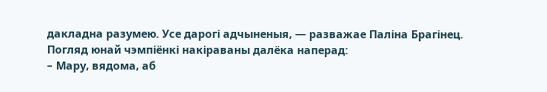дакладна разумею. Усе дарогі адчыненыя, — разважае Паліна Брагінец.
Погляд юнай чэмпіёнкі накіраваны далёка наперад:
– Мару, вядома, аб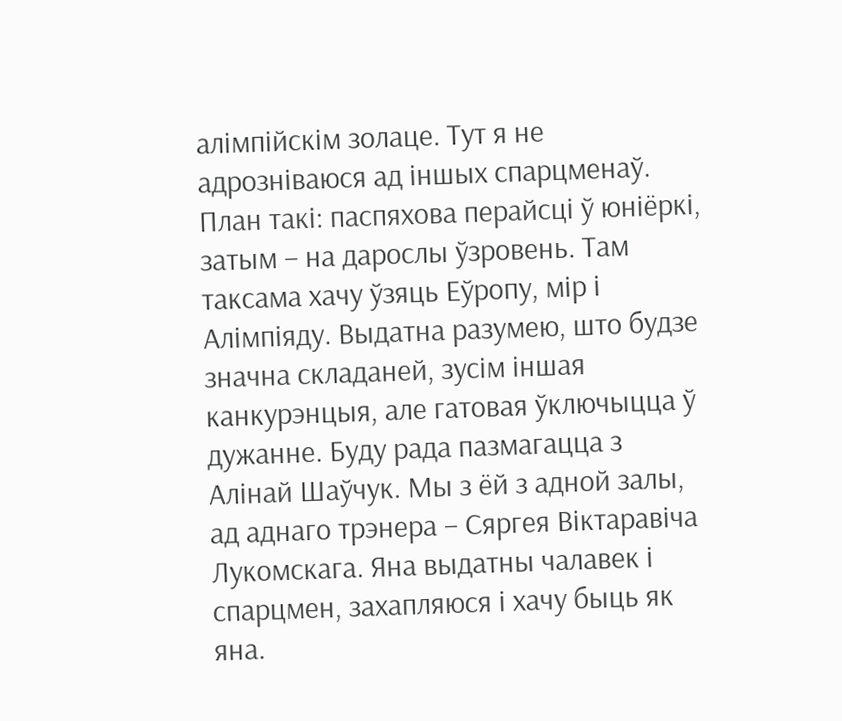алімпійскім золаце. Тут я не адрозніваюся ад іншых спарцменаў. План такі: паспяхова перайсці ў юніёркі, затым – на дарослы ўзровень. Там таксама хачу ўзяць Еўропу, мір і Алімпіяду. Выдатна разумею, што будзе значна складаней, зусім іншая канкурэнцыя, але гатовая ўключыцца ў дужанне. Буду рада пазмагацца з Алінай Шаўчук. Мы з ёй з адной залы, ад аднаго трэнера – Сяргея Віктаравіча Лукомскага. Яна выдатны чалавек і спарцмен, захапляюся і хачу быць як яна.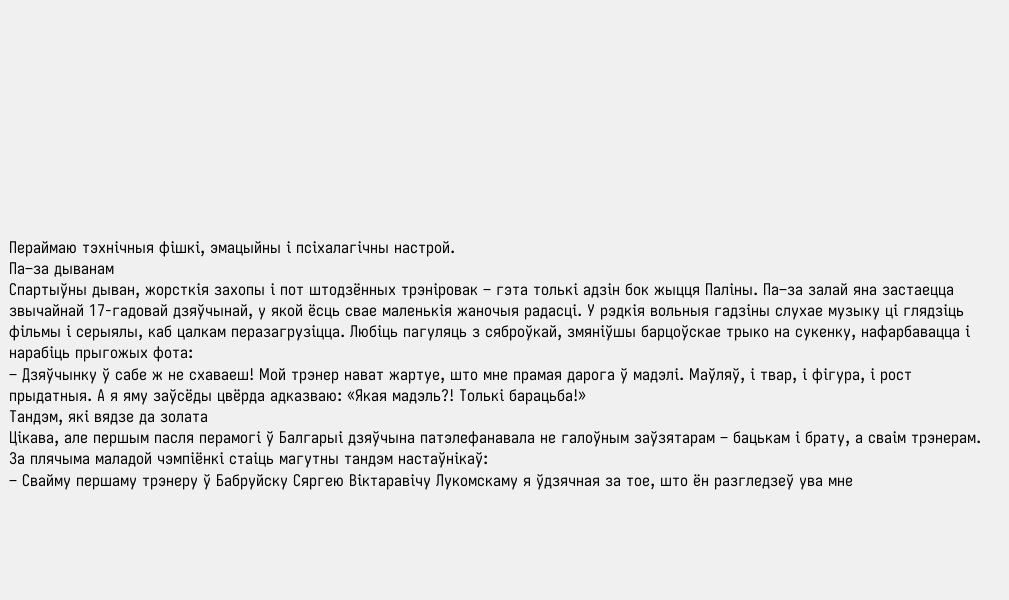Пераймаю тэхнічныя фішкі, эмацыйны і псіхалагічны настрой.
Па–за дыванам
Спартыўны дыван, жорсткія захопы і пот штодзённых трэніровак – гэта толькі адзін бок жыцця Паліны. Па–за залай яна застаецца звычайнай 17‑гадовай дзяўчынай, у якой ёсць свае маленькія жаночыя радасці. У рэдкія вольныя гадзіны слухае музыку ці глядзіць фільмы і серыялы, каб цалкам перазагрузіцца. Любіць пагуляць з сяброўкай, змяніўшы барцоўскае трыко на сукенку, нафарбавацца і нарабіць прыгожых фота:
– Дзяўчынку ў сабе ж не схаваеш! Мой трэнер нават жартуе, што мне прамая дарога ў мадэлі. Маўляў, і твар, і фігура, і рост прыдатныя. А я яму заўсёды цвёрда адказваю: «Якая мадэль?! Толькі барацьба!»
Тандэм, які вядзе да золата
Цікава, але першым пасля перамогі ў Балгарыі дзяўчына патэлефанавала не галоўным заўзятарам – бацькам і брату, а сваім трэнерам. За плячыма маладой чэмпіёнкі стаіць магутны тандэм настаўнікаў:
– Свайму першаму трэнеру ў Бабруйску Сяргею Віктаравічу Лукомскаму я ўдзячная за тое, што ён разгледзеў ува мне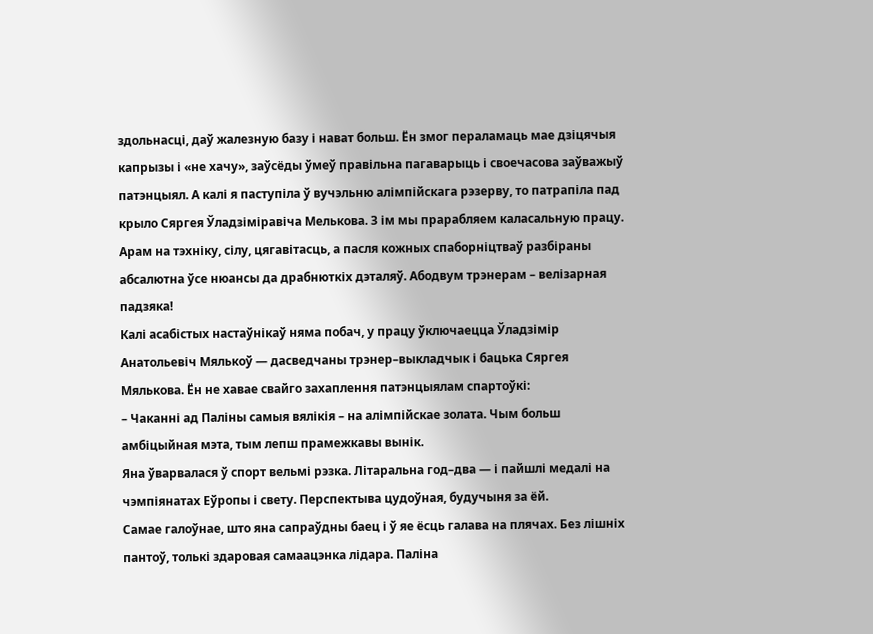здольнасці, даў жалезную базу і нават больш. Ён змог пераламаць мае дзіцячыя капрызы і «не хачу», заўсёды ўмеў правільна пагаварыць і своечасова заўважыў патэнцыял. А калі я паступіла ў вучэльню алімпійскага рэзерву, то патрапіла пад крыло Сяргея Ўладзіміравіча Мелькова. З ім мы прарабляем каласальную працу. Арам на тэхніку, сілу, цягавітасць, а пасля кожных спаборніцтваў разбіраны абсалютна ўсе нюансы да драбнюткіх дэталяў. Абодвум трэнерам – велізарная падзяка!
Калі асабістых настаўнікаў няма побач, у працу ўключаецца Ўладзімір Анатольевіч Мялькоў — дасведчаны трэнер–выкладчык і бацька Сяргея Мялькова. Ён не хавае свайго захаплення патэнцыялам спартоўкі:
– Чаканні ад Паліны самыя вялікія – на алімпійскае золата. Чым больш амбіцыйная мэта, тым лепш прамежкавы вынік.
Яна ўварвалася ў спорт вельмі рэзка. Літаральна год–два — і пайшлі медалі на чэмпіянатах Еўропы і свету. Перспектыва цудоўная, будучыня за ёй.
Самае галоўнае, што яна сапраўдны баец і ў яе ёсць галава на плячах. Без лішніх пантоў, толькі здаровая самаацэнка лідара. Паліна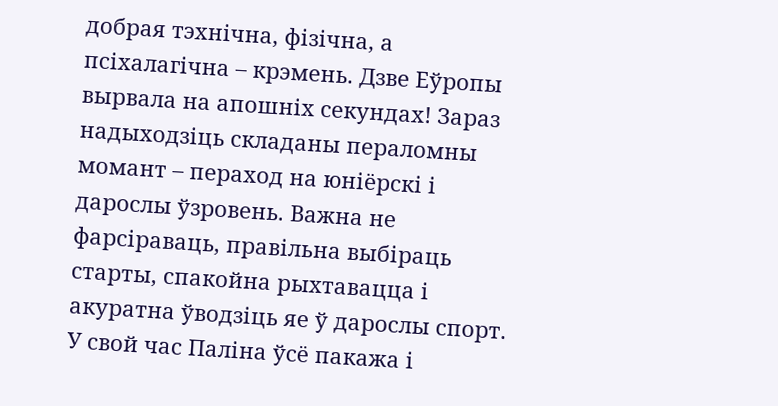добрая тэхнічна, фізічна, а псіхалагічна – крэмень. Дзве Еўропы вырвала на апошніх секундах! Зараз надыходзіць складаны пераломны момант – пераход на юніёрскі і дарослы ўзровень. Важна не фарсіраваць, правільна выбіраць старты, спакойна рыхтавацца і акуратна ўводзіць яе ў дарослы спорт. У свой час Паліна ўсё пакажа і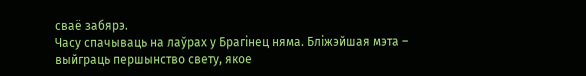сваё забярэ.
Часу спачываць на лаўрах у Брагінец няма. Бліжэйшая мэта – выйграць першынство свету, якое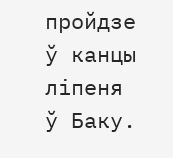пройдзе ў канцы ліпеня ў Баку.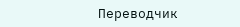Переводчик